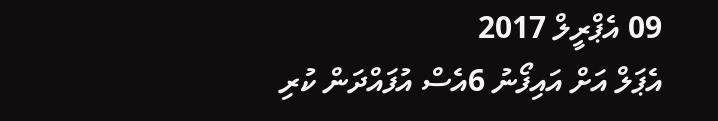09 އެޕްރީލް 2017
އެޕަލް އަށް އައިފޯނު 6އެސް އުފައްދަން ކުރި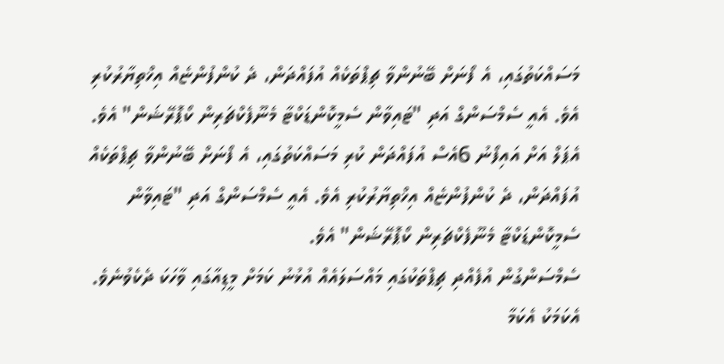މަސައްކަތުގައި، އެ ފޯނަށް ބޭނުންވާ ޗިޕްތަކެއް އުފައްދަން، ދެ ކުންފުންޏެއް އިޚްތިޔާރުކުރި އެވެ. އެއީ ސެމްސަންގް އަދި "ޓައިވާން ސެމީކޮންޑަކްޓާ މެނޫފެކްޗަރިން ކޯޕޮރޭޝަން" އެވެ.
އެޕަލް އަށް އައިފޯނު 6އެސް އުފައްދަން ކުރި މަސައްކަތުގައި، އެ ފޯނަށް ބޭނުންވާ ޗިޕްތަކެއް އުފައްދަން، ދެ ކުންފުންޏެއް އިޚްތިޔާރުކުރި އެވެ. އެއީ ސެމްސަންގް އަދި "ޓައިވާން ސެމީކޮންޑަކްޓާ މެނޫފެކްޗަރިން ކޯޕޮރޭޝަން" އެވެ.
ސެމްސަންގުން އުފެއްދި ޗިޕްތަކުގައި މައްސަލައެއް އުޅުނު ކަމަށް މީޑިއާގައި ވާހަކަ ދެކެވުނެވެ. އެކަމަކު އެކަމާ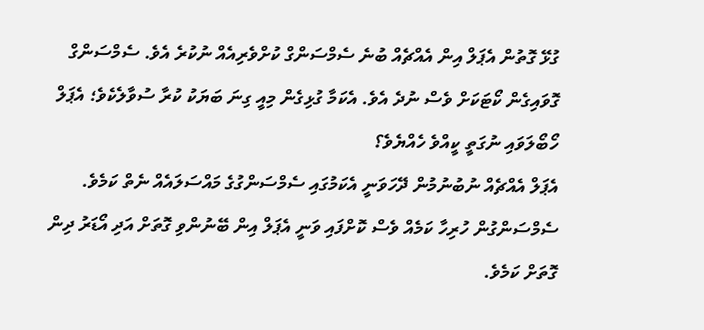ގުޅޭ ގޮތުން އެޕަލް އިން އެއްޗެއް ބުނެ ސެމްސަންގް ކުށްވެރިއެއް ނުކުރެ އެވެ. ސެމްސަންގް ގޮވައިގެން ކޯޓަކަށް ވެސް ނުދެ އެވެ. އެކަމާ ގުޅިގެން މިއީ ގިނަ ބަޔަކު ކުރާ ސުވާލެކެވެ؛ އެޕަލް ހޯބޯލަވައި ނުގަތީ ކީއްވެ ހެއްޔެވެ؟
އެޕަލް އެއްޗެއް ނުބުނުމުން ދޭހަވަނީ އެކަމުގައި ސެމްސަންގުގެ މައްސަލައެއް ނެތް ކަމެވެ. ސެމްސަންގުން ހުރިހާ ކަމެއް ވެސް ކޮށްފައި ވަނީ އެޕަލް އިން ބޭނުންވި ގޮތަށް އަދި އޯޑަރު ދިން ގޮތަށް ކަމެވެ.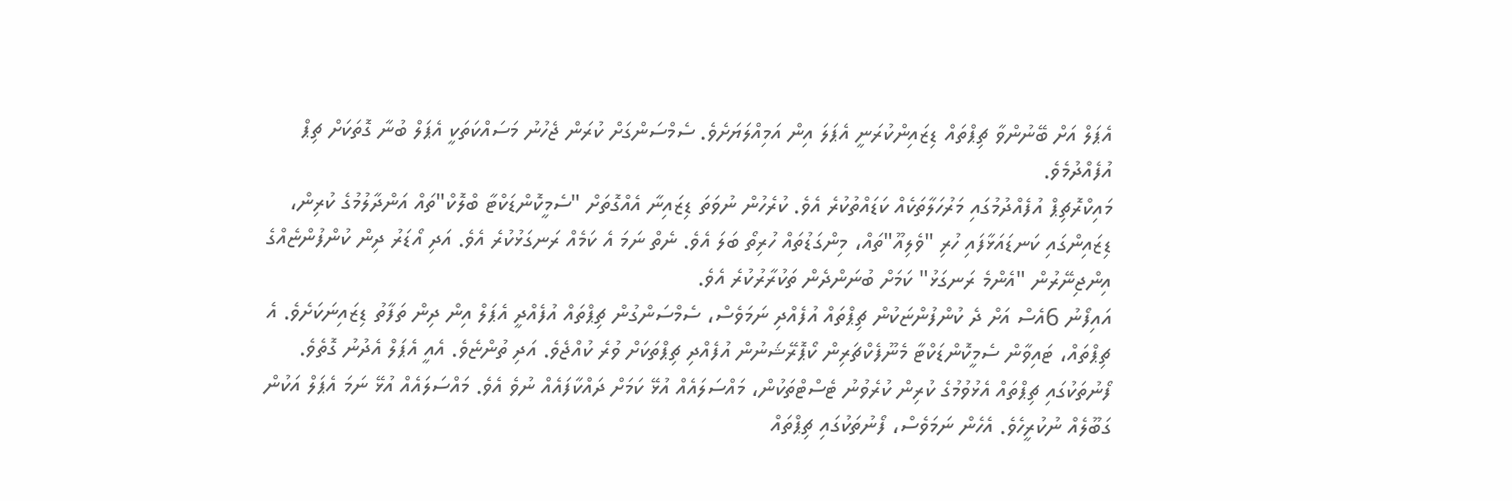އެޕަލް އަށް ބޭނުންވާ ޗިޕްތައް ޑިޒައިންކުރަނީ އެޕަލަ އިން އަމިއްލަޔަށެވެ. ސެމްސަންގަށް ކުރަން ޖެހުނު މަސައްކަތަކީ އެޕަލް ބުނާ ގޮތަކަށް ޗިޕް އުފެއްދުމެވެ.
މައިކްރޮޗިޕް އުފެއްދުމުގައި މަރުހަލާތަކެއް ކަޑައްތުކުރެ އެވެ. ކުރެހުން ނުވަތަ ޑިޒައިނާ އެއްގޮތަށް "ސެމީކޮންޑަކްޓާ ބްލޮކް"ތައް އަންދާލުމުގެ ކުރިން، ޑިޒައިންގައި ކަނޑައަޅާފައި ހުރި "ވެލިއޫ"ތައް، މިންގަޑުތައް ހުރިތޯ ބަލަ އެވެ. ނެތް ނަމަ އެ ކަމެއް ރަނގަޅުކުރެ އެވެ. އަދި އޯޑަރު ދިން ކުންފުންޏެއްގެ އިންޖިނޭރުން "އެންމެ ރަނގަޅު" ކަމަށް ބުނަންދެން ތަކުރާރުކުރެ އެވެ.
އައިފޯނު 6އެސް އަށް ދެ ކުންފުންޏަކުން ޗިޕްތައް އުފެއްދި ނަމަވެސް، ސެމްސަންގުން ޗިޕްތައް އުފެއްދީ އެޕަލް އިން ދިން ތަފާތު ޑިޒައިނަކަށެވެ. އެ ޗިޕްތައް، ޓައިވާން ސެމީކޮންޑަކްޓާ މެނޫފެކްޗަރިން ކޯޕޮރޭޝަނުން އުފެއްދި ޗިޕްތަކަށް ވުރެ ކުއްޖެވެ. އަދި ތުންޏެވެ. އެއީ އެޕަލް އެދުނު ގޮތެވެ.
ފޯނުތަކުގައި ޗިޕްތައް އެޅުވުމުގެ ކުރިން ކުރެވުނު ޓެސްޓްތަކުން، މައްސަލައެއް އުޅޭ ކަމަށް ދައްކާފައެއް ނުވެ އެވެ. މައްސަލައެއް އުޅޭ ނަމަ އެޕަލް އަކުން ގަބޫލެއް ނުކުރީހެވެ. އެހެން ނަމަވެސް، ފޯނުތަކުގައި ޗިޕްތައް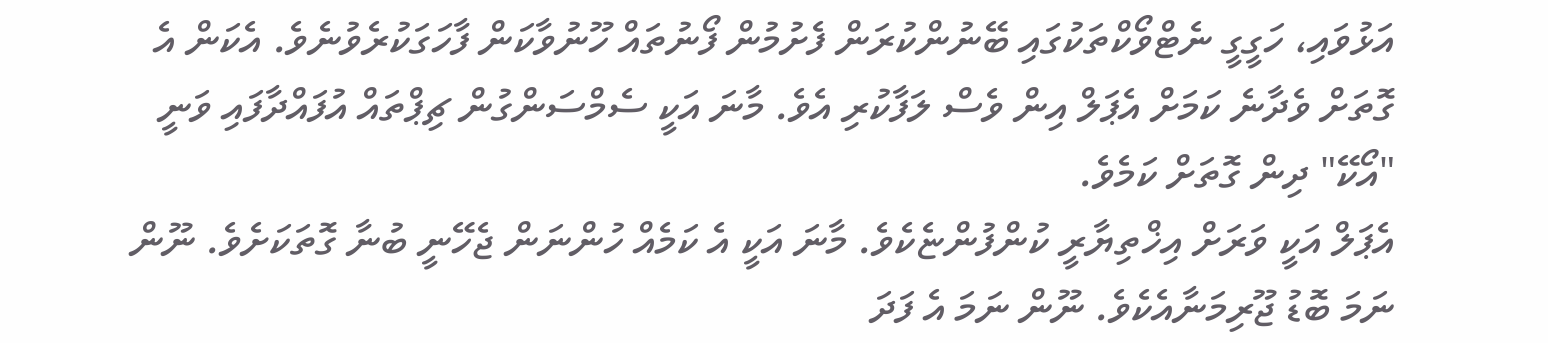އަޅުވައި، ހަގީގީ ނެޓްވޯކްތަކުގައި ބޭނުންކުރަން ފެށުމުން ފޯނުތައް ހޫނުވާކަން ފާހަގަކުރެވުނެވެ. އެކަން އެ ގޮތަށް ވެދާނެ ކަމަށް އެޕަލް އިން ވެސް ލަފާކުރި އެވެ. މާނަ އަކީ ސެމްސަންގުން ޗިޕްތައް އުފައްދާފައި ވަނީ "އޯކޭ" ދިން ގޮތަށް ކަމެވެ.
އެޕަލް އަކީ ވަރަށް އިޚްތިޔާރީ ކުންފުންޏެކެވެ. މާނަ އަކީ އެ ކަމެއް ހުންނަން ޖެހޭނީ ބުނާ ގޮތަކަށެވެ. ނޫން ނަމަ ބޮޑު ޖޫރިމަނާއެކެވެ. ނޫން ނަމަ އެ ފަދަ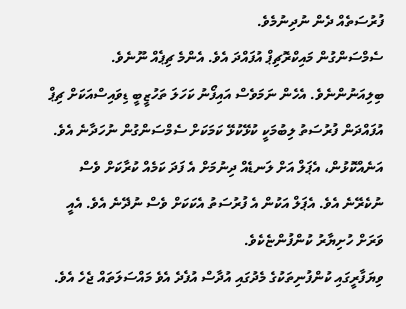ފުރުސަތެއް ދެން ނުދިނުމެވެ.
ސެމްސަންގުން މައިކްރޮޗިޕް އުފައްދަ އެވެ. އެންމެ ޗިޕެއް ނޫނެވެ. ބިލިއަނުންނެވެ. އެހެން ނަމަވެސް އައިފޯނު ކަހަލަ ތަހުޒީބީ ޑިވައިސްއަކަށް ޗިޕް އުފައްދަން ފުރުސަތު ލިބުމަކީ ކުޅޭކުޅޭ ކަމަކަށް ސެމްސަންގުން ނުހަދާނެ އެވެ. އަނެއްކޮޅުން، އެޕަލް އަށް ލަނޑެއް ދިނުމަށް އެ ފަދަ ކަމެއް ކުރާކަށް ވެސް ނުކެރޭނެ އެވެ. އެޕަލް އަކުން އެ ފުރުސަތު އެކަކަށް ވެސް ނުދޭނެ އެވެ. އެއީ ވަރަށް ހުށިޔާރު ކުންފުންޏެކެވެ.
ވިޔަފާރީގައި ކުންފުނިތަކުގެ މެދުގައި އުދާސް އުފެދެ އެވެ މައްސަލަތައް ޖެހެ އެވެ.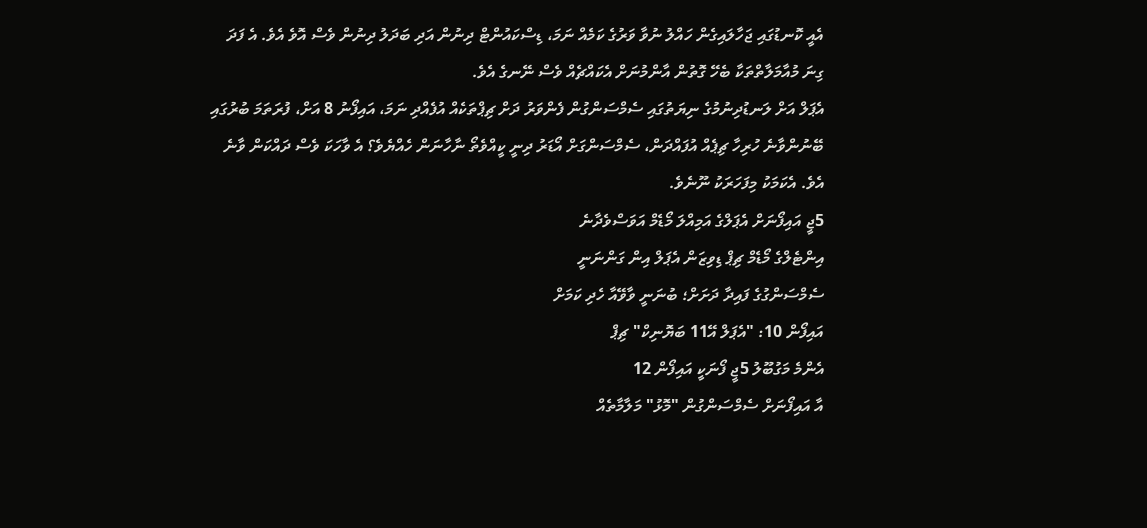އެއީ ކޮނޑުގައި ޖަހާލައިގެން ހައްލު ނުވާ ވަރުގެ ކަމެއް ނަމަ، ޑިސްކައުންޓް ދިނުން އަދި ބަދަލު ދިނުން ވެސް އޮވެ އެވެ. އެ ފަދަ ގިނަ މުއާމަލާތްތަކާ ބެހޭ ގޮތުން އާންމުނަށް އެކައްޗެއް ވެސް ނޭނގެ އެވެ.
އެޕަލް އަށް ލަނޑުދިނުމުގެ ނިޔަތުގައި ސެމްސަންގުން ފެންވަރު ދަށް ޗިޕްތަކެއް އުފެއްދި ނަމަ، އައިފޯނު 8 އަށް، ފުރަތަމަ ބުރުގައި ބޭނުންވާނެ ހުރިހާ ޗިޕެއް އުފައްދަން، ސެމްސަންގަށް އޯޑަރު ދިނީ ކީއްވެތޯ ނާހާނަން ހެއްޔެވެ؟ އެ ވާހަކަ ވެސް ދައްކަން ވާނެ އެވެ. އެކަމަކު މިފަހަރަކު ނޫނެވެ.
5ޖީ އައިފޯނަށް އެޕަލްގެ އަމިއްލަ މޯޑެމް އަވަސްވެދާނެ
އިންޓެލްގެ މޯޑެމް ޗިޕް ޑިވިޒަން އެޕަލް އިން ގަންނަނީ
ސެމްސަންގުގެ ފައިދާ ދަށަށް؛ ބުނަނީ ވާވޭއާ ހެދި ކަމަށް
އައިފޯން 10: "އެޕަލް އޭ11 ބަޔޮނިކް" ޗިޕް
އެންމެ މަގުބޫލު 5ޖީ ފޯނަކީ އައިފޯން 12
އާ އައިފޯނަށް ސެމްސަންގުން "މޮޅު" މަލާމާތެއް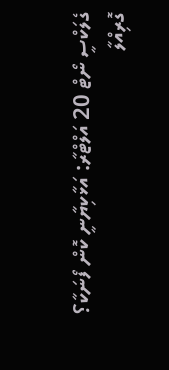ގެލަކްސީ ނޯޓް 20 އަލްޓްރާ: އަޅާކިޔާނީ ކޮން ފޯނަކާ؟
ގޮރިއްލާ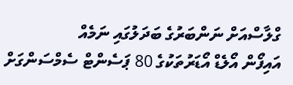ގްލާސްއަށް ނަންބަރުގެ ބަދަލުގައި ނަމެއް
އައިފޯން އޯލެޑް އޯޑަރުތަކުގެ 80 ޕަސެންޓް ސެމްސަންގަށް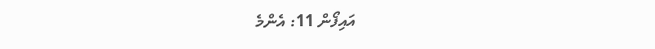އައިފޯން 11: އެންމެ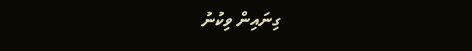ގިނައިން ވިކުނު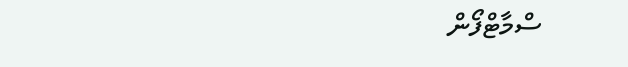ސްމާޓްފޯން